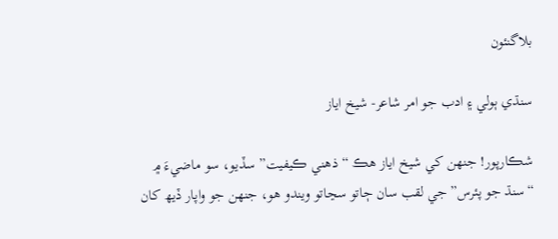بلاگنئون

سنڌي ٻولي ۽ ادب جو امر شاعر- شيخ اياز

شڪارپور! جنهن کي شيخ اياز هڪ “ذهني ڪيفيت” سڏيو، سو ماضيءَ ۾ “سنڌ جو پئرس” جي لقب سان ڄاتو سڃاتو ويندو هو، جنهن جو واپار ڏيھ کان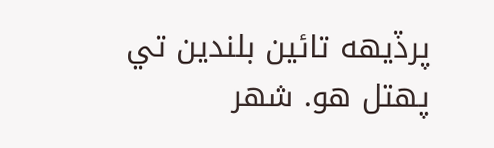پرڏيهه تائين بلندين تي پهتل هو. شهر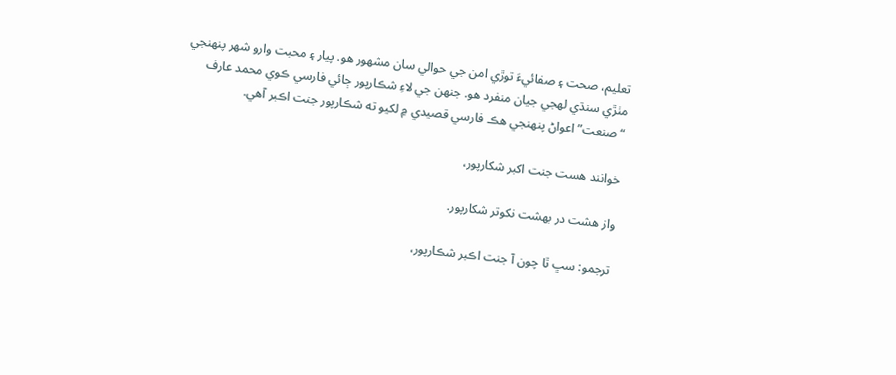تعليم، صحت ۽ صفائيءَ توڙي امن جي حوالي سان مشهور هو. پيار ۽ محبت وارو شهر پنهنجي مٺڙي سنڌي لهجي جيان منفرد هو. جنهن جي لاءِ شڪارپور ڄائي فارسي ڪوي محمد عارف “صنعت” اعواڻ پنهنجي هڪ فارسي قصيدي ۾ لکيو ته شڪارپور جنت اڪبر آهي.

خوانند هست جنت اکبر شکارپور،

واز هشت در بهشت نکوتر شکارپور.

ترجمو: سڀ ٿا چون آ جنت اڪبر شڪارپور،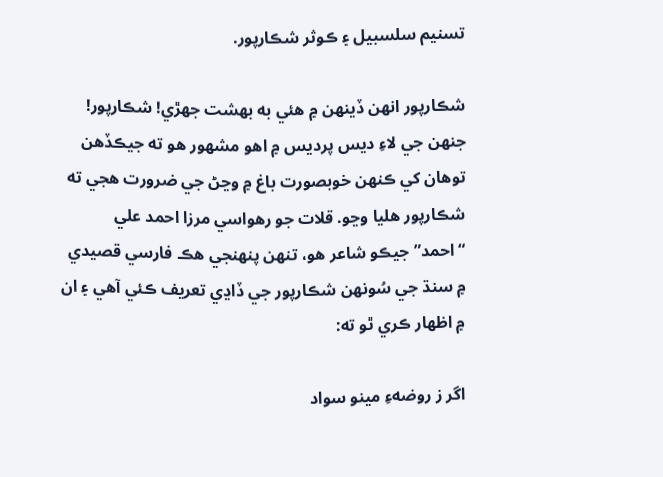تسنيم سلسبيل ۽ ڪوثر شڪارپور.

شڪارپور انهن ڏينهن ۾ هئي به بهشت جهڙي! شڪارپور! جنهن جي لاءِ ديس پرديس ۾ اهو مشهور هو ته جيڪڏهن توهان کي ڪنهن خوبصورت باغ ۾ وڃڻ جي ضرورت هجي ته شڪارپور هليا وڃو. قلات جو رهواسي مرزا احمد علي “احمد” جيڪو شاعر هو، تنهن پنهنجي هڪ فارسي قصيدي ۾ سنڌ جي سُونهن شڪارپور جي ڏاڍي تعريف ڪئي آهي ۽ ان ۾ اظهار ڪري ٿو ته:

اگر ز روضهءِ مينو سواد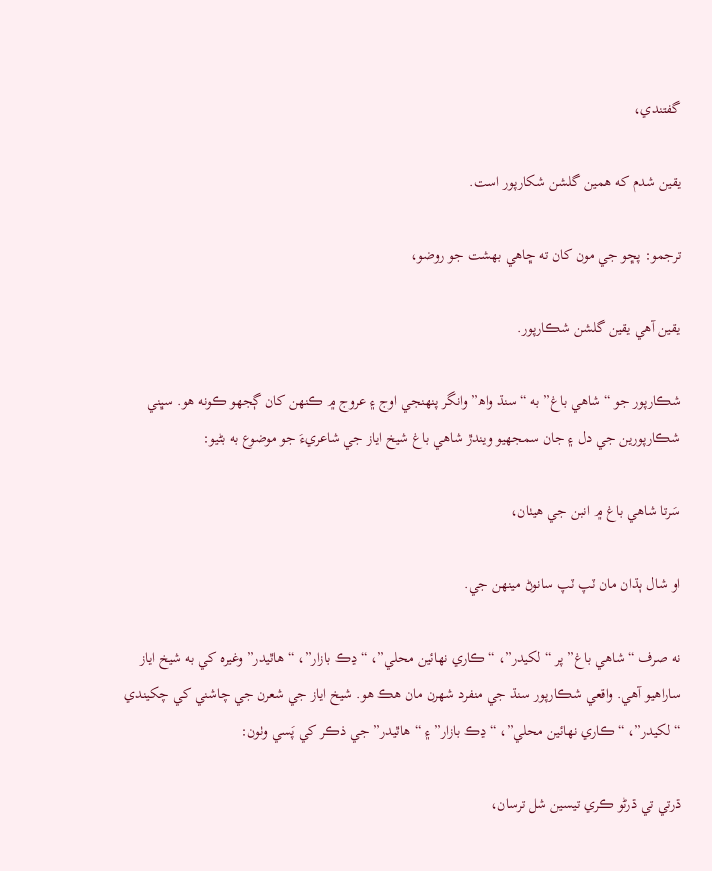گفتندي،

يقين شدم که همين گلشن شکارپور است.

ترجمو: پڇو جي مون کان ته ڇاهي بهشت جو روضو،

يقين آهي يقين گلشن شڪارپور.

شڪارپور جو “شاهي باغ” به “سنڌ واھ” وانگر پنهنجي اوج ۽ عروج ۾ ڪنهن کان ڳجهو ڪونه هو. سڀني شڪارپورين جي دل ۽ جان سمجهيو ويندڙ شاهي باغ شيخ اياز جي شاعريءَ جو موضوع به بڻيو:

سَرتا شاهي باغ ۾ انبن جي هيٺان،

او شال ٻڌان مان ٽپ ٽپ سانوڻ مينهن جي.

نه صرف “شاهي باغ” پر “لکيدر”، “ڪاري نهائين محلي”، “ڍڪ بازار”، “هاٿيدر” وغيره کي به شيخ اياز ساراهيو آهي. واقعي شڪارپور سنڌ جي منفرد شهرن مان هڪ هو. شيخ اياز جي شعرن جي چاشني کي چکيندي “لکيدر”، “ڪاري نهائين محلي”، “ڍڪ بازار” ۽ “هاٿيدر” جي ذڪر کي پَسي وٺون:

ڌرتي تي ڌرڻو ڪري تيسين شل ترسان،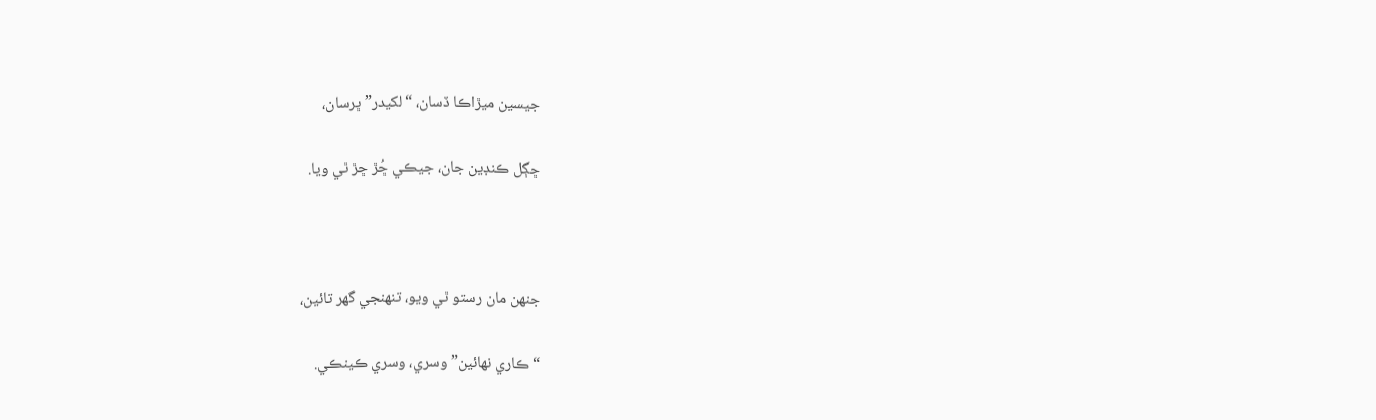جيسين ميڙاڪا ڏسان، “لکيدر” ڀرسان،

ڇڳل ڪنڊين جان، جيڪي ڇُڙ ڇڙ ٿي ويا.



جنهن مان رستو ٿي ويو، تنهنجي گهر تائين،

“ڪاري نهائين” وسري، وسري ڪينڪي.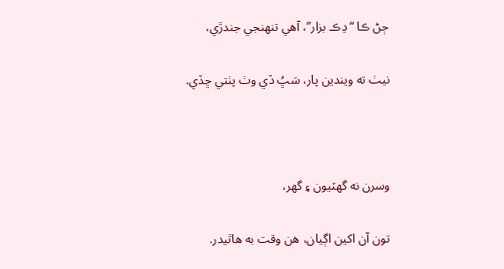ڄڻ ڪا “ڍڪ بزار”، آهي تنهنجي جندڙي،

نيٺ ته ويندين پار، سَڀُ ڏي وٺ پٺتي ڇڏي.



وسرن نه گهٽيون ۽ گهر،

تون آن اکين اڳيان، هن وقت به هاٿيدر.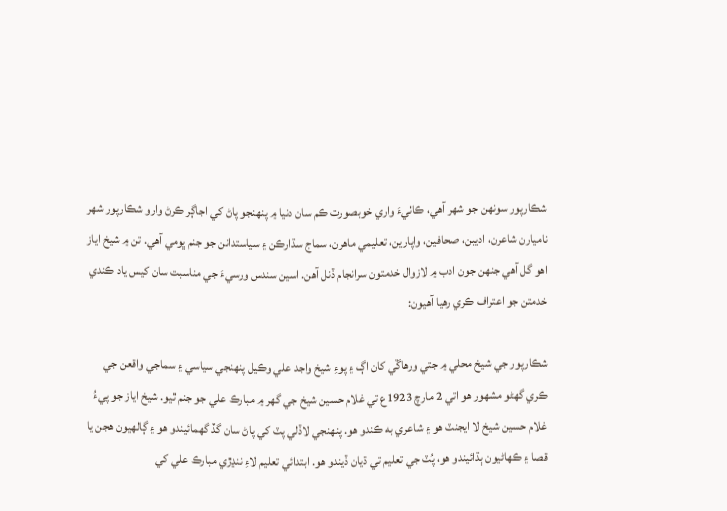شڪارپور سونهن جو شهر آهي، ڪاٺيءَ واري خوبصورت ڪم سان دنيا ۾ پنهنجو پاڻ کي اجاڳر ڪرڻ وارو شڪارپور شهر ناميارن شاعرن، اديبن، صحافين، واپارين، تعليمي ماهرن، سماج سڌارڪن ۽ سياستدانن جو جنم ڀومي آهي. تن ۾ شيخ اياز اهو گل آهي جنهن جون ادب ۾ لازوال خدمتون سرانجام ڏنل آهن. اسين سندس ورسيءَ جي مناسبت سان کيس ياد ڪندي خدمتن جو اعتراف ڪري رهيا آهيون:

شڪارپور جي شيخ محلي ۾ جتي ورهاڱي کان اڳ ۽ پوءِ شيخ واجد علي وڪيل پنهنجي سياسي ۽ سماجي واقعن جي ڪري گهڻو مشهور هو اتي 2 مارچ 1923ع تي غلام حسين شيخ جي گهر ۾ مبارڪ علي جو جنم ٿيو. شيخ اياز جو پيءُ غلام حسين شيخ لا ايجنٽ هو ۽ شاعري به ڪندو هو. پنهنجي لاڏلي پٽ کي پاڻ سان گڏ گهمائيندو هو ۽ ڳالهيون هجن يا قصا ۽ ڪهاڻيون ٻڌائيندو هو، پُٽ جي تعليم تي ڌيان ڏيندو هو. ابتدائي تعليم لاءِ ننڍڙي مبارڪ علي کي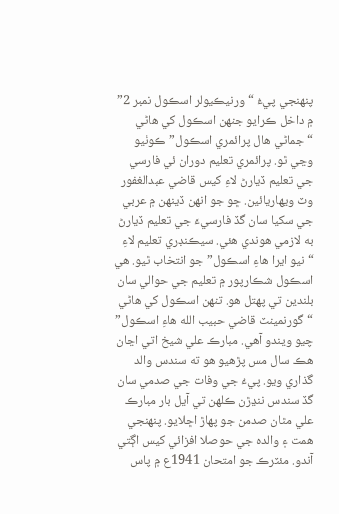پنهنجي پيءُ “ورنيڪيولر اسڪول نمبر 2” ۾ داخل ڪرايو جنهن اسڪول کي هاڻي “جماڻي هال پرائمري اسڪول” ڪوٺيو وڃي ٿو. پرائمري تعليم دوران ئي فارسي جي تعليم ڏيارڻ لاءِ کيس قاضي عبدالغفور وٽ ويهاريائين. ڇو جو انهن ڏينهن ۾ عربي جي سکيا سان گڏ فارسيءَ جي تعليم ڏيارڻ به لازمي هوندي هئي. سيڪنڊري تعليم لاءِ “نيو ايرا هاءِ اسڪول” جو انتخاب ٿيو. هي اسڪول شڪارپور ۾ تعليم جي حوالي سان بلندين تي پهتل هو. تنهن اسڪول کي هاڻي “گورنمينٽ قاضي حبيب الله هاءِ اسڪول” چيو ويندو آهي. مبارڪ علي شيخ اتي اڃان هڪ سال مس پڙهيو هو ته سندس والد گذاري ويو. پيءُ جي وفات جي صدمي سان گڏ سندس ننڍڙن ڪلهن تي آيل بار مبارڪ علي مٿان صدمن جو پهاڙ اڇلايو. پنهنجي همت ۽ والده جي حوصلا افزائي کيس اڳتي آندو. مئٽرڪ جو امتحان 1941ع ۾ پاس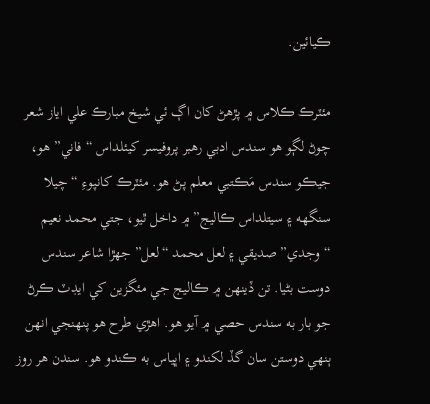ڪيائين.

مئٽرڪ ڪلاس ۾ پڙهڻ کان اڳ ئي شيخ مبارڪ علي اياز شعر چوڻ لڳو هو سندس ادبي رهبر پروفيسر کيئلداس “فاني” هو، جيڪو سندس مَڪتبي معلم پڻ هو. مئٽرڪ کانپوءِ “چيلا سنگهه ۽ سيتلداس ڪاليج” ۾ داخل ٿيو، جتي محمد نعيم “وجدي” صديقي ۽ لعل محمد “لعل” جهڙا شاعر سندس دوست بڻيا. تن ڏينهن ۾ ڪاليج جي مئگزين کي ايڊٽ ڪرڻ جو بار به سندس حصي ۾ آيو هو. اهڙي طرح هو پنهنجي انهن ٻنهي دوستن سان گڏ لکندو ۽ اڀياس به ڪندو هو. سندن هر روز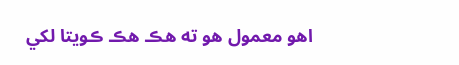اهو معمول هو ته هڪ هڪ ڪويتا لکي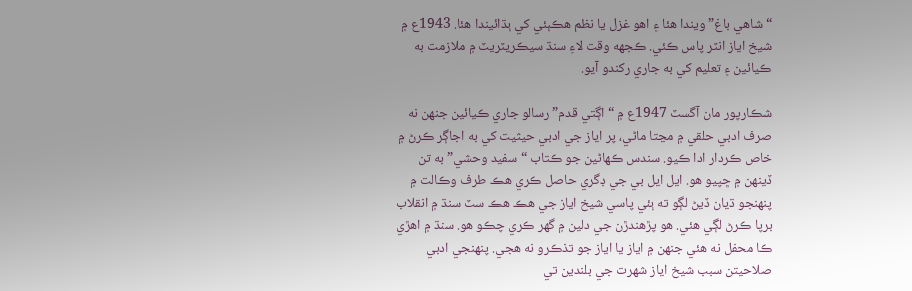“شاهي باغ” ويندا هئا ۽ اهو غزل يا نظم هڪٻئي کي ٻڌائيندا هئا. 1943ع ۾ شيخ اياز انٽر پاس ڪئي. ڪجهه وقت لاءِ سنڌ سيڪريٽريٽ ۾ ملازمت به ڪيائين ۽ تعليم کي به جاري رکندو آيو.

شڪارپور مان آگسٽ 1947ع ۾ “اڳتي قدم” رسالو جاري ڪيائين جنهن نه صرف ادبي حلقي ۾ مڃتا ماڻي، پر اياز جي ادبي حيثيت کي به اجاڳر ڪرڻ ۾ خاص ڪردار ادا ڪيو. سندس ڪهاڻين جو ڪتاب “سفيد وحشي” به تن ڏينهن ۾ ڇپيو هو. ايل ايل بي جي ڊگري حاصل ڪري هڪ طرف وڪالت ۾ پنهنجو ڌيان ڏيڻ لڳو ته ٻئي پاسي شيخ اياز جي هڪ هڪ سٽ سنڌ ۾ انقلاب برپا ڪرڻ لڳي هئي. هو پڙهندڙن جي دلين ۾ گهر ڪري چڪو هو. سنڌ ۾ اهڙي ڪا محفل نه هئي جنهن ۾ اياز يا اياز جو تذڪرو نه هجي. پنهنجي ادبي صلاحيتن سبب شيخ اياز شهرت جي بلندين تي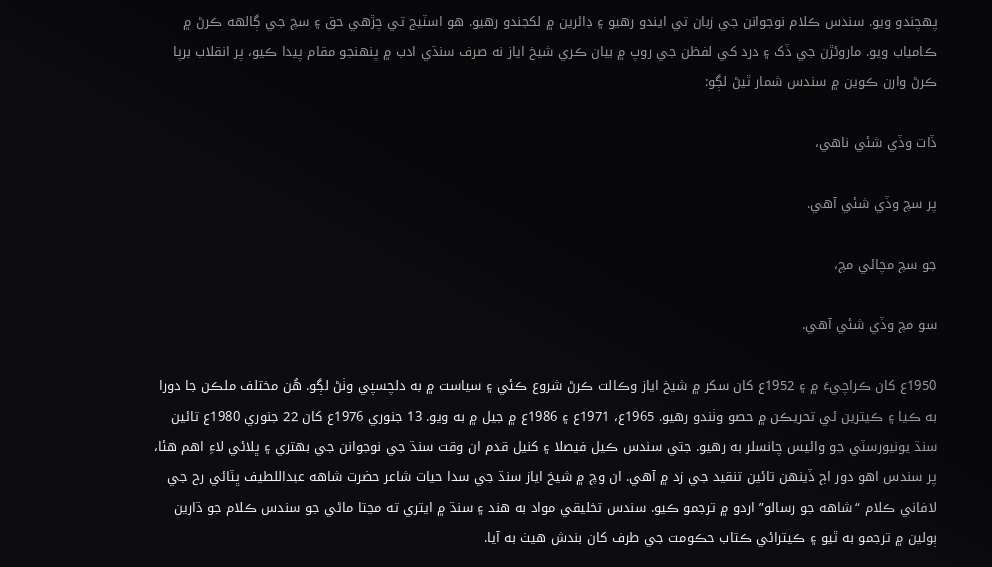پهچندو ويو. سندس ڪلام نوجوانن جي زبان تي ايندو رهيو ۽ ڊائرين ۾ لکجندو رهيو. هو اسٽيج تي چڙهي حق ۽ سچ جي ڳالهه ڪرڻ ۾ ڪامياب ويو. ماروئڙن جي ڏک ۽ درد کي لفظن جي روپ ۾ بيان ڪري شيخ اياز نه صرف سنڌي ادب ۾ پنهنجو مقام پيدا ڪيو، پر انقلاب برپا ڪرڻ وارن ڪوين ۾ سندس شمار ٿيڻ لڳو:

ڏات وڏي شئي ناهي،

پر سچ وڏي شئي آهي.

جو سچ مچائي مچ،

سو مچ وڏي شئي آهي.

1950ع کان ڪراچيءَ ۾ ۽ 1952ع کان سکر ۾ شيخ اياز وڪالت ڪرڻ شروع ڪئي ۽ سياست ۾ به دلچسپي وٺڻ لڳو. هُن مختلف ملڪن جا دورا به ڪيا ۽ ڪيترين ئي تحريڪن ۾ حصو وٺندو رهيو. 1965ع، 1971ع ۽ 1986ع ۾ جيل ۾ به ويو. 13 جنوري 1976ع کان 22 جنوري 1980ع تائين سنڌ يونيورسٽي جو وائيس چانسلر به رهيو. جتي سندس ڪيل فيصلا ۽ کنيل قدم ان وقت سنڌ جي نوجوانن جي بهتري ۽ ڀلائي لاءِ اهم هئا، پر سندس اهو دور اڄ ڏينهن تائين تنقيد جي زد ۾ آهي. ان وچ ۾ شيخ اياز سنڌ جي سدا حيات شاعر حضرت شاهه عبداللطيف ڀٽائي رح جي لافاني ڪلام “شاهه جو رسالو” اردو ۾ ترجمو ڪيو. سندس تخليقي مواد به هند ۽ سنڌ ۾ ايتري ته مڃتا ماڻي جو سندس ڪلام جو ڌارين ٻولين ۾ ترجمو به ٿيو ۽ ڪيترائي ڪتاب حڪومت جي طرف کان بندش هيٺ به آيا.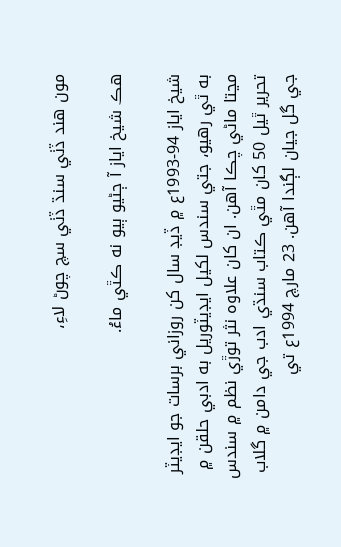مون هند ڏٺي سنڌ ڏٺي سچ چوڻ لاءِ،

هڪ شيخ اياز آ ڄڻيو ٻيو نه ڪٿي ماءُ.

شيخ اياز 94-1993ع ۾ ڏيڊ سال کن روزاني برسات جو ايڊيٽر به ٿي رهيو، جتي سندس لکيل ايڊيٽوريل به ادبي حلقن ۾ مڃتا ماڻي چڪا آهن. ان کان علاوه نثر توڙي نظم ۾ سندس تحرير ٿيل 50 کان مٿي ڪتاب سنڌي ادب جي دامن ۾ گلاب جي گل جيان لڳندا آهن. 23 مارچ 1994ع تي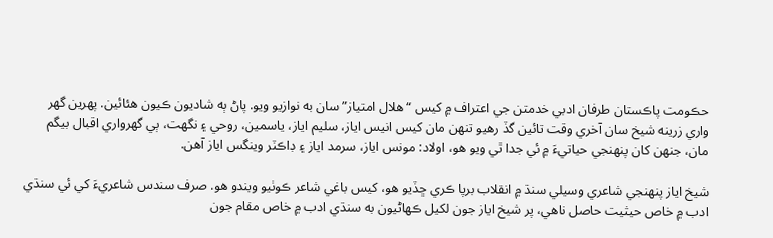حڪومت پاڪستان طرفان ادبي خدمتن جي اعتراف ۾ کيس “هلال امتياز” سان به نوازيو ويو. پاڻ ٻه شاديون ڪيون هئائين. پهرين گهر واري زرينه شيخ سان آخري وقت تائين گڏ رهيو تنهن مان کيس انيس اياز، سليم اياز، ياسمين، روحي ۽ نگهت، ٻي گهرواري اقبال بيگم مان، جنهن کان پنهنجي حياتيءَ ۾ ئي جدا ٿي ويو هو، اولاد: مونس اياز، سرمد اياز ۽ ڊاڪٽر وينگس اياز آهن.

شيخ اياز پنهنجي شاعري وسيلي سنڌ ۾ انقلاب برپا ڪري ڇڏيو هو، کيس باغي شاعر ڪوٺيو ويندو هو. صرف سندس شاعريءَ کي ئي سنڌي ادب ۾ خاص حيثيت حاصل ناهي، پر شيخ اياز جون لکيل ڪهاڻيون به سنڌي ادب ۾ خاص مقام جون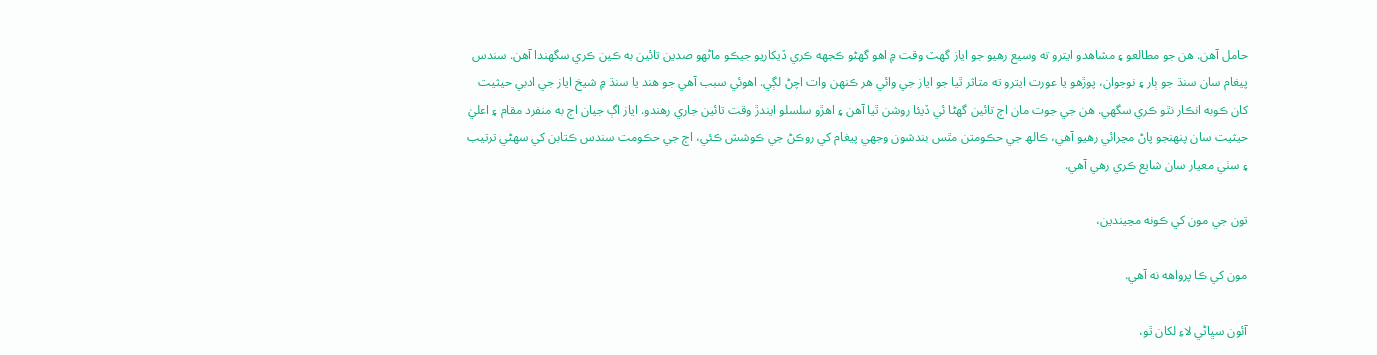حامل آهن. هن جو مطالعو ۽ مشاهدو ايترو ته وسيع رهيو جو اياز گهٽ وقت ۾ اهو گهڻو ڪجهه ڪري ڏيکاريو جيڪو ماڻهو صدين تائين به ڪين ڪري سگهندا آهن. سندس پيغام سان سنڌ جو ٻار ۽ نوجوان، پوڙهو يا عورت ايترو ته متاثر ٿيا جو اياز جي وائي هر ڪنهن وات اچڻ لڳي. اهوئي سبب آهي جو هند يا سنڌ ۾ شيخ اياز جي ادبي حيثيت کان ڪوبه انڪار نٿو ڪري سگهي. هن جي جوت مان اڄ تائين گهڻا ئي ڏيئا روشن ٿيا آهن ۽ اهڙو سلسلو ايندڙ وقت تائين جاري رهندو. اياز اڳ جيان اڄ به منفرد مقام ۽ اعليٰ حيثيت سان پنهنجو پاڻ مڃرائي رهيو آهي، ڪالھ جي حڪومتن مٿس بندشون وجهي پيغام کي روڪڻ جي ڪوشش ڪئي، اڄ جي حڪومت سندس ڪتابن کي سهڻي ترتيب ۽ سٺي معيار سان شايع ڪري رهي آهي.

تون جي مون کي ڪونه مڃيندين،

مون کي ڪا پرواهه نه آهي.

آئون سڀاڻي لاءِ لکان ٿو،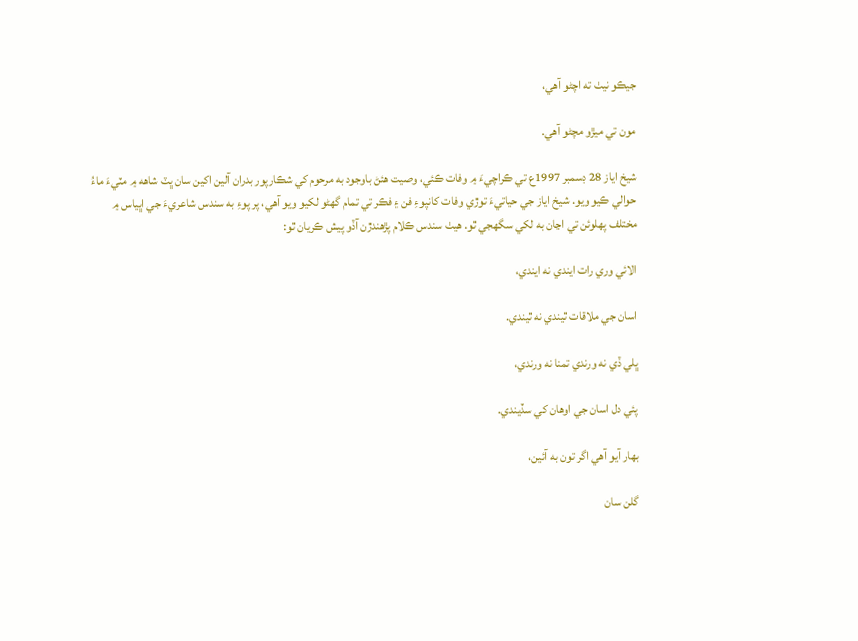جيڪو نيٺ ته اچڻو آهي،

مون تي ميڙو مچڻو آهي.

شيخ اياز 28 ڊسمبر 1997ع تي ڪراچيءَ ۾ وفات ڪئي، وصيت هئڻ باوجود به مرحوم کي شڪارپور بدران آلين اکين سان ڀٽ شاهه ۾ مٽيءَ ماءُ حوالي ڪيو ويو. شيخ اياز جي حياتيءَ توڙي وفات کانپوءِ فن ۽ فڪر تي تمام گهڻو لکيو ويو آهي، پر پوءِ به سندس شاعريءَ جي اڀياس ۾ مختلف پهلوئن تي اڃان به لکي سگهجي ٿو. هيٺ سندس ڪلام پڙهندڙن آڏو پيش ڪريان ٿو:

الائي وري رات ايندي نه ايندي،

اسان جي ملاقات ٿيندي نه ٿيندي.

ڀلي ڏي نه ورندي تمنا نه ورندي،

پئي دل اسان جي اوهان کي سڏيندي.

بهار آيو آهي اگر تون به آئين،

گلن سان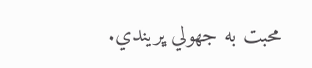محبت به جهولي ڀريندي.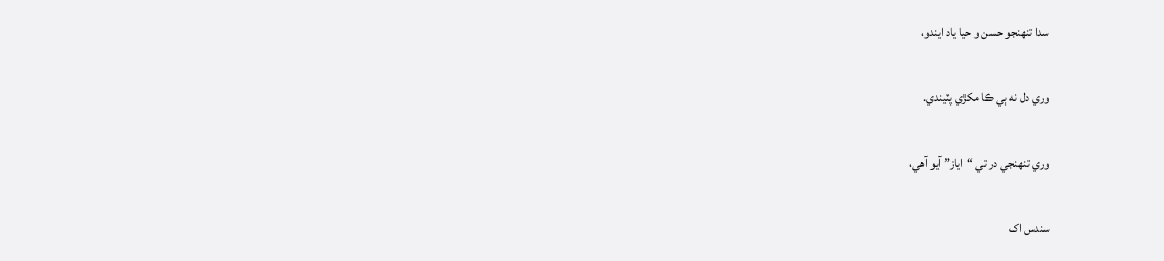سدا تنهنجو حسن و حيا ياد ايندو،

وري دل نه ٻي ڪا مکڙي پٽيندي.

وري تنهنجي در تي “اياز” آيو آهي،

سندس اک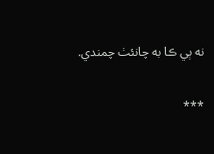نه ٻي ڪا به چانئٺ چمندي.

***